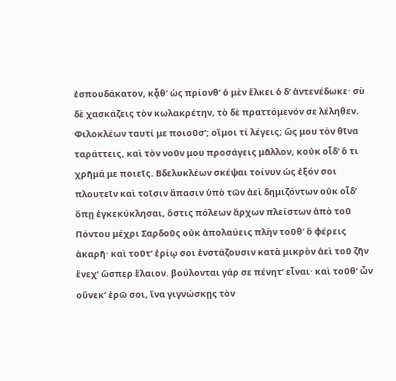ἐσπουδάκατον, κᾆθʼ ὡς πρίονθʼ ὁ μὲν ἕλκει ὁ δʼ ἀντενέδωκε· σὺ δὲ χασκάζεις τὸν κωλακρέτην, τὸ δὲ πραττόμενόν σε λέληθεν. Φιλοκλέων ταυτί με ποιοῦσʼ; οἴμοι τί λέγεις; ὥς μου τὸν θῖνα ταράττεις, καὶ τὸν νοῦν μου προσάγεις μᾶλλον, κοὐκ οἶδʼ ὅ τι χρῆμά με ποιεῖς. Βδελυκλέων σκέψαι τοίνυν ὡς ἐξόν σοι πλουτεῖν καὶ τοῖσιν ἅπασιν ὑπὸ τῶν ἀεὶ δημιζόντων οὐκ οἶδʼ ὅπῃ ἐγκεκύκλησαι, ὅστις πόλεων ἄρχων πλείστων ἀπὸ τοῦ Πόντου μέχρι Σαρδοῦς οὐκ ἀπολαύεις πλὴν τοῦθʼ ὃ φέρεις ἀκαρῆ· καὶ τοῦτʼ ἐρίῳ σοι ἐνστάζουσιν κατὰ μικρὸν ἀεὶ τοῦ ζῆν ἕνεχʼ ὥσπερ ἔλαιον. βούλονται γάρ σε πένητʼ εἶναι· καὶ τοῦθʼ ὧν οὕνεκʼ ἐρῶ σοι, ἵνα γιγνώσκῃς τὸν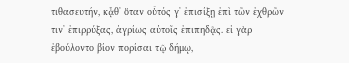τιθασευτήν, κᾆθʼ ὅταν οὗτός γʼ ἐπισίξῃ ἐπὶ τῶν ἐχθρῶν τινʼ ἐπιρρύξας, ἀγρίως αὐτοῖς ἐπιπηδᾷς. εἰ γὰρ ἐβούλοντο βίον πορίσαι τῷ δήμῳ,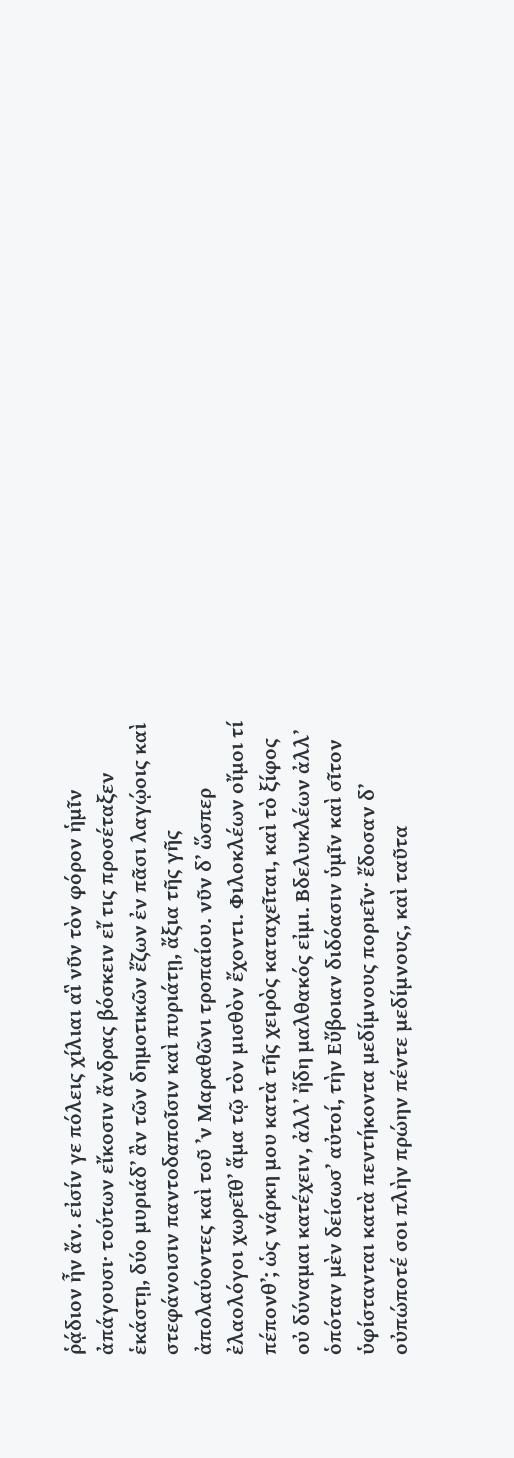ῥᾴδιον ἦν ἄν. εἰσίν γε πόλεις χίλιαι αἳ νῦν τὸν φόρον ἡμῖν ἀπάγουσι· τούτων εἴκοσιν ἄνδρας βόσκειν εἴ τις προσέταξεν ἑκάστῃ, δύο μυριάδʼ ἂν τῶν δημοτικῶν ἔζων ἐν πᾶσι λαγῴοις καὶ στεφάνοισιν παντοδαποῖσιν καὶ πυριάτῃ, ἄξια τῆς γῆς ἀπολαύοντες καὶ τοῦ ʼν Μαραθῶνι τροπαίου. νῦν δʼ ὥσπερ ἐλαολόγοι χωρεῖθʼ ἅμα τῷ τὸν μισθὸν ἔχοντι. Φιλοκλέων οἴμοι τί πέπονθʼ; ὡς νάρκη μου κατὰ τῆς χειρὸς καταχεῖται, καὶ τὸ ξίφος οὐ δύναμαι κατέχειν, ἀλλʼ ἤδη μαλθακός εἰμι. Βδελυκλέων ἀλλʼ ὁπόταν μὲν δείσωσʼ αὐτοί, τὴν Εὔβοιαν διδόασιν ὑμῖν καὶ σῖτον ὑφίστανται κατὰ πεντήκοντα μεδίμνους ποριεῖν· ἔδοσαν δʼ οὐπώποτέ σοι πλὴν πρώην πέντε μεδίμνους, καὶ ταῦτα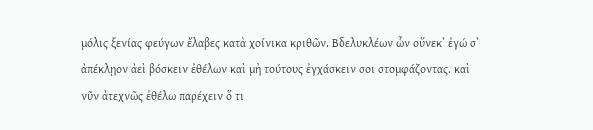μόλις ξενίας φεύγων ἔλαβες κατὰ χοίνικα κριθῶν. Βδελυκλέων ὧν οὕνεκʼ ἐγώ σʼ ἀπέκλῃον ἀεὶ βόσκειν ἐθέλων καὶ μὴ τούτους ἐγχάσκειν σοι στομφάζοντας. καὶ νῦν ἀτεχνῶς ἐθέλω παρέχειν ὅ τι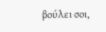βούλει σοι,